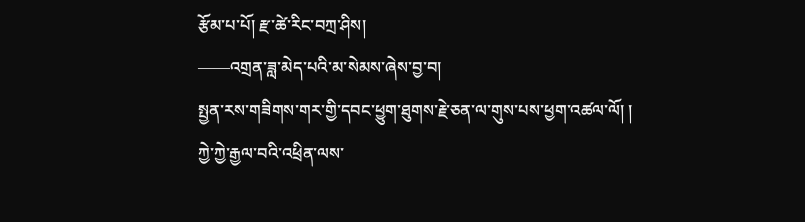རྩོམ་པ་པོ། རྫ་ཚེ་རིང་བཀྲ་ཤིས།
——འགྲན་ཟླ་མེད་པའི་མ་སེམས་ཞེས་བྱ་བ།
སྤྱན་རས་གཟིགས་གར་གྱི་དབང་ཕྱུག་ཐུགས་རྗེ་ཅན་ལ་གུས་པས་ཕྱག་འཚལ་ལོ། །
ཀྱེ་ཀྱེ་རྒྱལ་བའི་འཕྲིན་ལས་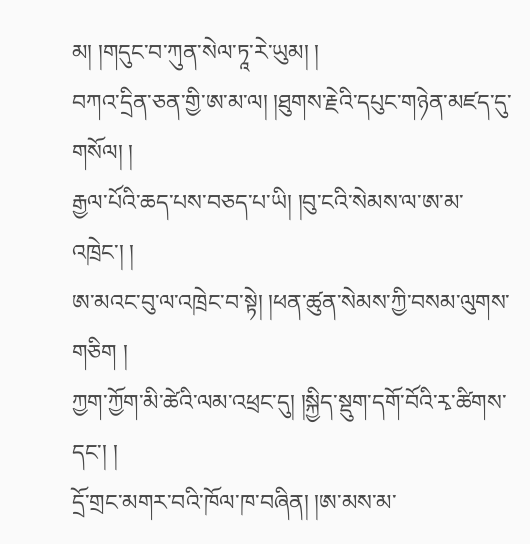མ། །གདུང་བ་ཀུན་སེལ་ཏཱ་རེ་ཡུམ། །
བཀའ་དྲིན་ཅན་གྱི་ཨ་མ་ལ། །ཐུགས་རྗེའི་དཔུང་གཉེན་མཛད་དུ་གསོལ། །
རྒྱལ་པོའི་ཆད་པས་བཅད་པ་ཡི། །བུ་ངའི་སེམས་ལ་ཨ་མ་འཁྲེང་། །
ཨ་མའང་བུ་ལ་འཁྲེང་བ་སྟེ། །ཕན་ཚུན་སེམས་ཀྱི་བསམ་ལུགས་གཅིག །
ཀྱག་ཀྱོག་མི་ཚེའི་ལམ་འཕྲང་དུ། །སྐྱིད་སྡུག་དགོ་བོའི་རྭ་ཚིགས་དང་། །
དྲོ་གྲང་མགར་བའི་ཁོལ་ཁ་བཞིན། །ཨ་མས་མ་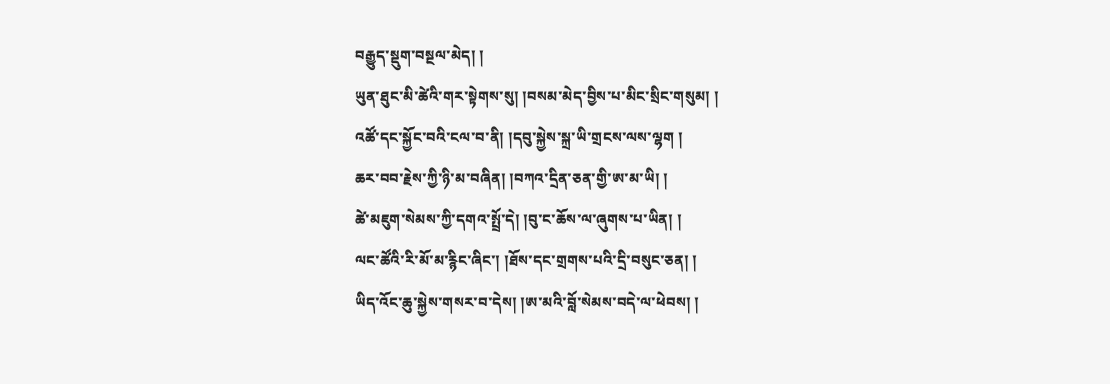བརྒྱུད་སྡུག་བསྔལ་མེད། །
ཡུན་ཐུང་མི་ཚེའི་གར་སྟེགས་སུ། །བསམ་མེད་བྱིས་པ་མིང་སྲིང་གསུམ། །
འཚོ་དང་སྐྱོང་བའི་ངལ་བ་ནི། །དབུ་སྐྱེས་སྐྲ་ཡི་གྲངས་ལས་ལྷག །
ཆར་བབ་རྗེས་ཀྱི་ཉི་མ་བཞིན། །བཀའ་དྲིན་ཅན་གྱི་ཨ་མ་ཡི། །
ཚེ་མཇུག་སེམས་ཀྱི་དགའ་སྤྲོ་དེ། །བུ་ང་ཆོས་ལ་ཞུགས་པ་ཡིན། །
ལང་ཚོའི་རི་མོ་མ་རྙིང་ཞིང་། །ཐོས་དང་གྲགས་པའི་དྲི་བསུང་ཅན། །
ཡིད་འོང་ཆུ་སྐྱེས་གསར་བ་དེས། །ཨ་མའི་བློ་སེམས་བདེ་ལ་ཕེབས། །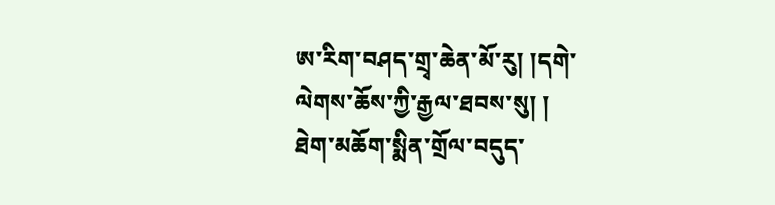ཨ་རིག་བཤད་གྲྭ་ཆེན་མོ་རུ། །དགེ་ལེགས་ཆོས་ཀྱི་རྒྱལ་ཐབས་སུ། །
ཐེག་མཆོག་སྨིན་གྲོལ་བདུད་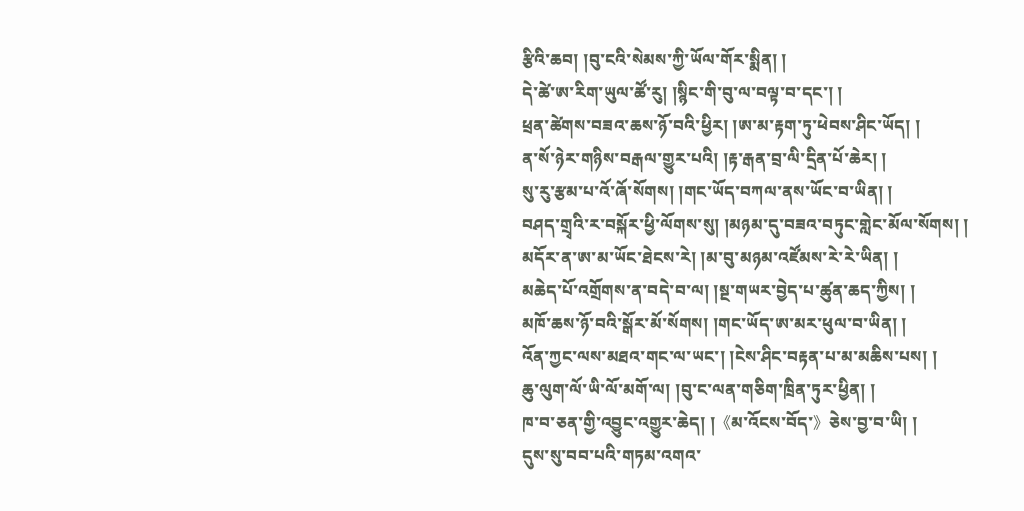རྩིའི་ཆབ། །བུ་ངའི་སེམས་ཀྱི་ཡོལ་གོར་སྨིན། །
དེ་ཚེ་ཨ་རིག་ཡུལ་ཚོ་རུ། །སྙིང་གི་བུ་ལ་བལྟ་བ་དང་། །
ཕྲན་ཚེགས་བཟའ་ཆས་ཉོ་བའི་ཕྱིར། །ཨ་མ་རྟག་ཏུ་ཕེབས་ཤིང་ཡོད། །
ན་སོ་ཉེར་གཉིས་བརྒལ་གྱུར་པའི། །རྟ་རྒན་བྲ་ལི་དྲིན་པོ་ཆེར། །
སུ་རུ་རྩམ་པ་འོ་ཞོ་སོགས། །གང་ཡོད་བཀལ་ནས་ཡོང་བ་ཡིན། །
བཤད་གྲྭའི་ར་བསྐོར་ཕྱི་ལོགས་སུ། །མཉམ་དུ་བཟའ་བཏུང་གླེང་མོལ་སོགས། །
མདོར་ན་ཨ་མ་ཡོང་ཐེངས་རེ། །མ་བུ་མཉམ་འཛོམས་རེ་རེ་ཡིན། །
མཆེད་པོ་འགྲོགས་ན་བདེ་བ་ལ། །སྔ་གཡར་བྱེད་པ་ཚུན་ཆད་ཀྱིས། །
མཁོ་ཆས་ཉོ་བའི་སྒོར་མོ་སོགས། །གང་ཡོད་ཨ་མར་ཕུལ་བ་ཡིན། །
འོན་ཀྱང་ལས་མཐའ་གང་ལ་ཡང་། །ངེས་ཤིང་བརྟན་པ་མ་མཆིས་པས། །
ཆུ་ལུག་ལོ་ཡི་ལོ་མགོ་ལ། །བུ་ང་ལན་གཅིག་ཁྲིན་ཏུར་ཕྱིན། །
ཁ་བ་ཅན་གྱི་འབྱུང་འགྱུར་ཆེད། །《མ་འོངས་བོད་》ཅེས་བྱ་བ་ཡི། །
དུས་སུ་བབ་པའི་གཏམ་འགའ་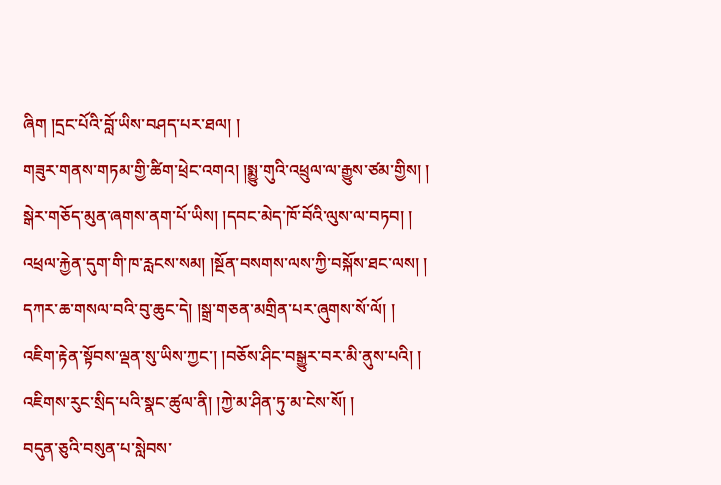ཞིག །དྲང་པོའི་བློ་ཡིས་བཤད་པར་ཐལ། །
གཟུར་གནས་གཏམ་གྱི་ཚིག་ཕྲེང་འགའ། །སྨྱུ་གུའི་འཕྲུལ་ལ་རྒྱུས་ཙམ་གྱིས། །
སྒེར་གཅོད་མུན་ཞགས་ནག་པོ་ཡིས། །དབང་མེད་ཁོ་བོའི་ལུས་ལ་བཏབ། །
འཕྲལ་རྐྱེན་དུག་གི་ཁ་རླངས་སམ། །སྔོན་བསགས་ལས་ཀྱི་བསྐོས་ཐང་ལས། །
དཀར་ཆ་གསལ་བའི་བུ་ཆུང་དེ། །སྒྲ་གཅན་མགྲིན་པར་ཞུགས་སོ་ལོ། །
འཇིག་རྟེན་སྟོབས་ལྡན་སུ་ཡིས་ཀྱང་། །བཅོས་ཤིང་བསྒྱུར་བར་མི་ནུས་པའི། །
འཇིགས་རུང་སྲིད་པའི་སྣང་ཚུལ་ནི། །ཀྱེ་མ་ཤིན་ཏུ་མ་ངེས་སོ། །
བདུན་ཅུའི་བསུན་པ་སླེབས་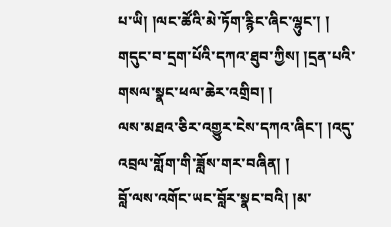པ་ཡི། །ལང་ཚོའི་མེ་ཏོག་རྙིང་ཞིང་ལྷུང་། །
གདུང་བ་དྲག་པོའི་དཀའ་ཐུབ་ཀྱིས། །དྲན་པའི་གསལ་སྣང་ཕལ་ཆེར་འགྲིབ། །
ལས་མཐའ་ཅིར་འགྱུར་ངེས་དཀའ་ཞིང་། །འདུ་འབྲལ་གློག་གི་ཟློས་གར་བཞིན། །
བློ་ལས་འགོང་ཡང་བློར་སྣང་བའི། །མ་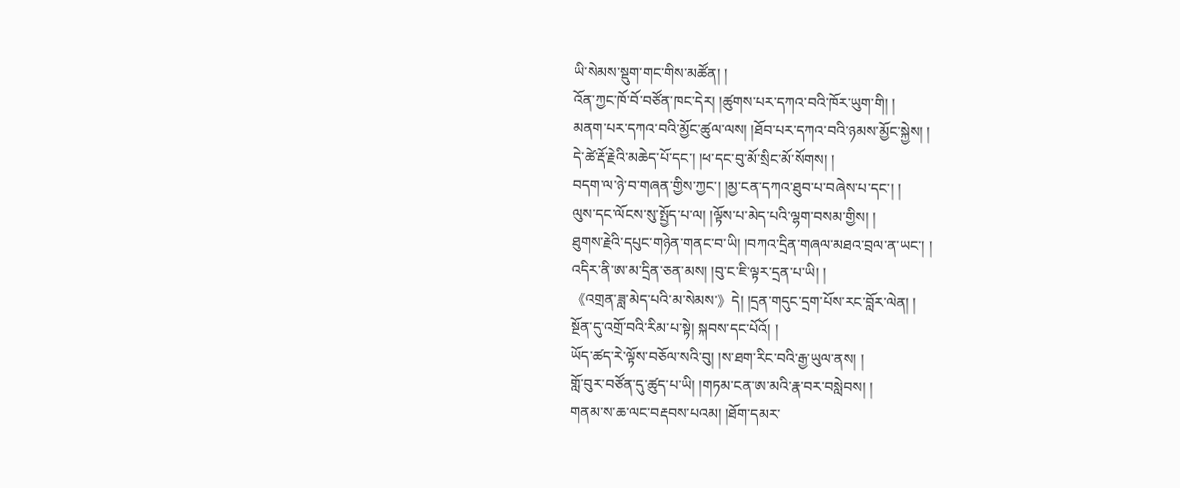ཡི་སེམས་སྡུག་གང་གིས་མཚོན། །
འོན་ཀྱང་ཁོ་བོ་བཙོན་ཁང་དེར། །ཚུགས་པར་དཀའ་བའི་ཁོར་ཡུག་གི། །
མནག་པར་དཀའ་བའི་མྱོང་ཚུལ་ལས། །ཐོབ་པར་དཀའ་བའི་ཉམས་མྱོང་སྐྱེས། །
དེ་ཚེ་རྡོ་རྗེའི་མཆེད་པོ་དང་། །ཕ་དང་བུ་མོ་སྲིང་མོ་སོགས། །
བདག་ལ་ཉེ་བ་གཞན་གྱིས་ཀྱང་། །མྱ་ངན་དཀའ་ཐུབ་པ་བཞེས་པ་དང་། །
ལུས་དང་ལོངས་སུ་སྤྱོད་པ་ལ། །ལྟོས་པ་མེད་པའི་ལྷག་བསམ་གྱིས། །
ཐུགས་རྗེའི་དཔུང་གཉེན་གནང་བ་ཡི། །བཀའ་དྲིན་གཞལ་མཐའ་བྲལ་ན་ཡང་། །
འདིར་ནི་ཨ་མ་དྲིན་ཅན་མས། །བུ་ང་ཇི་ལྟར་དྲན་པ་ཡི། །
《འགྲན་ཟླ་མེད་པའི་མ་སེམས་》དེ། །དྲན་གདུང་དྲག་པོས་རང་བློར་ལེན། །
སྔོན་དུ་འགྲོ་བའི་རིམ་པ་སྟེ། སྐབས་དང་པོའོ། །
ཡོད་ཚད་རེ་ལྟོས་བཅོལ་སའི་བུ། །ས་ཐག་རིང་བའི་རྒྱ་ཡུལ་ནས། །
གློ་བུར་བཙོན་དུ་ཚུད་པ་ཡི། །གཏམ་ངན་ཨ་མའི་རྣ་བར་བསླེབས། །
གནམ་ས་ཆ་ལང་བརྡབས་པའམ། །ཐོག་དམར་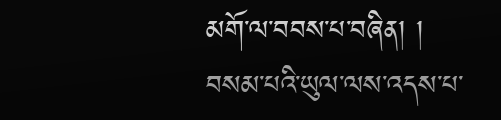མགོ་ལ་བབས་པ་བཞིན། །
བསམ་པའི་ཡུལ་ལས་འདས་པ་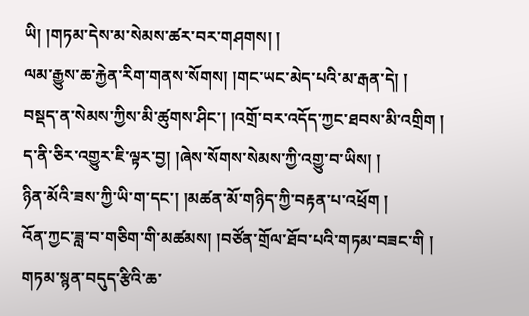ཡི། །གཏམ་དེས་མ་སེམས་ཚར་བར་གཤགས། །
ལམ་རྒྱུས་ཆ་རྐྱེན་རིག་གནས་སོགས། །གང་ཡང་མེད་པའི་མ་རྒན་དེ། །
བསྡད་ན་སེམས་ཀྱིས་མི་ཚུགས་ཤིང་། །འགྲོ་བར་འདོད་ཀྱང་ཐབས་མི་འགྲིག །
ད་ནི་ཅིར་འགྱུར་ཇི་ལྟར་བྱ། །ཞེས་སོགས་སེམས་ཀྱི་འགྱུ་བ་ཡིས། །
ཉིན་མོའི་ཟས་ཀྱི་ཡི་ག་དང་། །མཚན་མོ་གཉིད་ཀྱི་བརྟན་པ་འཕྲོག །
འོན་ཀྱང་ཟླ་བ་གཅིག་གི་མཚམས། །བཙོན་གྲོལ་ཐོབ་པའི་གཏམ་བཟང་གི །
གཏམ་སྙན་བདུད་རྩིའི་ཆ་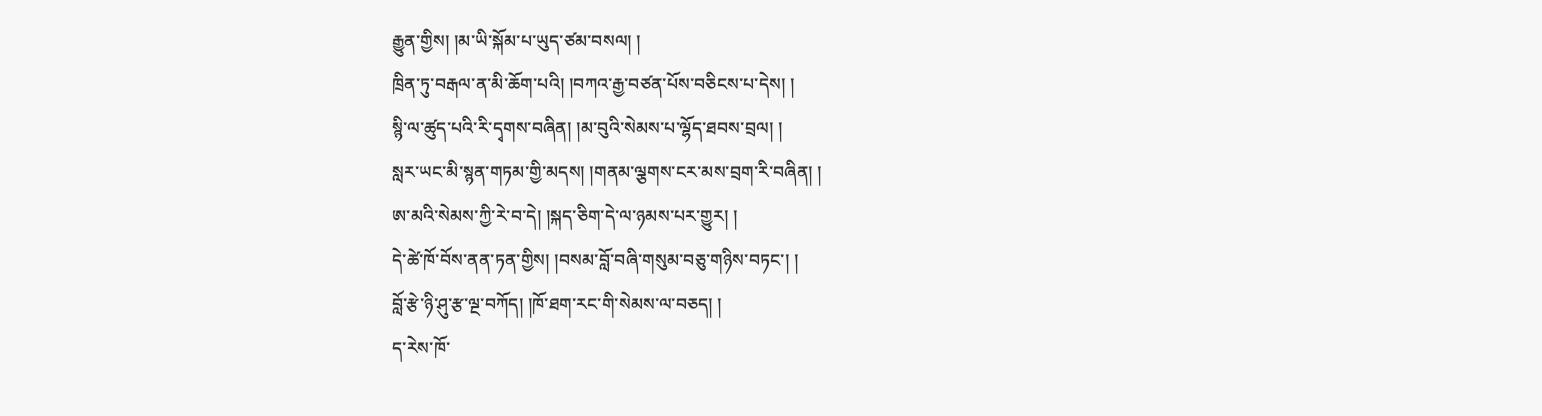རྒྱུན་གྱིས། །མ་ཡི་སྐོམ་པ་ཡུད་ཙམ་བསལ། །
ཁྲིན་ཏུ་བརྒལ་ན་མི་ཆོག་པའི། །བཀའ་རྒྱ་བཙན་པོས་བཅིངས་པ་དེས། །
སྙི་ལ་ཚུད་པའི་རི་དྭགས་བཞིན། །མ་བུའི་སེམས་པ་ལྷོད་ཐབས་བྲལ། །
སླར་ཡང་མི་སྙན་གཏམ་གྱི་མདས། །གནམ་ལྕགས་ངར་མས་བྲག་རི་བཞིན། །
ཨ་མའི་སེམས་ཀྱི་རེ་བ་དེ། །སྐད་ཅིག་དེ་ལ་ཉམས་པར་གྱུར། །
དེ་ཚེ་ཁོ་བོས་ནན་ཏན་གྱིས། །བསམ་བློ་བཞི་གསུམ་བཅུ་གཉིས་བཏང་། །
བློ་རྩེ་ཉི་ཤུ་རྩ་ལྔ་བཀོད། །ཁོ་ཐག་རང་གི་སེམས་ལ་བཅད། །
ད་རེས་ཁོ་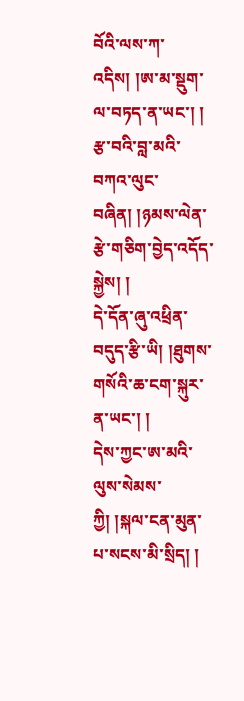བོའི་ལས་ཀ་འདིས། །ཨ་མ་སྡུག་ལ་བཏད་ན་ཡང་། །
རྩ་བའི་བླ་མའི་བཀའ་ལུང་བཞིན། །ཉམས་ལེན་རྩེ་གཅིག་བྱེད་འདོད་སྐྱེས། །
དེ་དོན་ཞུ་འཕྲིན་བདུད་རྩི་ཡི། །ཐུགས་གསོའི་ཆ་ངག་སྐུར་ན་ཡང་། །
དེས་ཀྱང་ཨ་མའི་ལུས་སེམས་ཀྱི། །སྐལ་ངན་མུན་པ་སངས་མི་སྲིད། །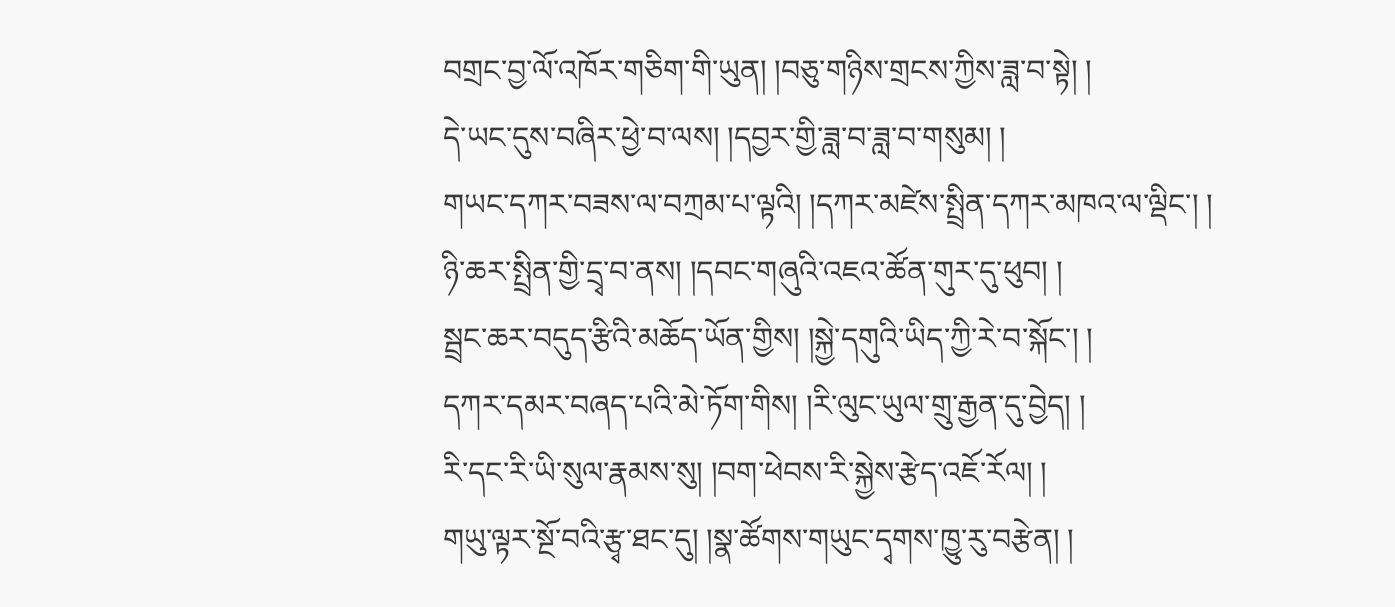བགྲང་བྱ་ལོ་འཁོར་གཅིག་གི་ཡུན། །བཅུ་གཉིས་གྲངས་ཀྱིས་ཟླ་བ་སྟེ། །
དེ་ཡང་དུས་བཞིར་ཕྱེ་བ་ལས། །དབྱར་གྱི་ཟླ་བ་ཟླ་བ་གསུམ། །
གཡང་དཀར་བཟས་ལ་བཀྲམ་པ་ལྟའི། །དཀར་མཛེས་སྤྲིན་དཀར་མཁའ་ལ་ལྡིང་། །
ཉི་ཆར་སྤྲིན་གྱི་དྲྭ་བ་ནས། །དབང་གཞུའི་འཇའ་ཚོན་གུར་དུ་ཕུབ། །
སྦྲང་ཆར་བདུད་རྩིའི་མཆོད་ཡོན་གྱིས། །སྐྱེ་དགུའི་ཡིད་ཀྱི་རེ་བ་སྐོང་། །
དཀར་དམར་བཞད་པའི་མེ་ཏོག་གིས། །རི་ལུང་ཡུལ་གྲུ་རྒྱན་དུ་བྱེད། །
རི་དང་རི་ཡི་སུལ་རྣམས་སུ། །བག་ཕེབས་རི་སྐྱེས་རྩེད་འཇོ་རོལ། །
གཡུ་ལྟར་སྔོ་བའི་རྩྭ་ཐང་དུ། །སྣ་ཚོགས་གཡུང་དྭགས་ཁྱུ་རུ་བརྩེན། །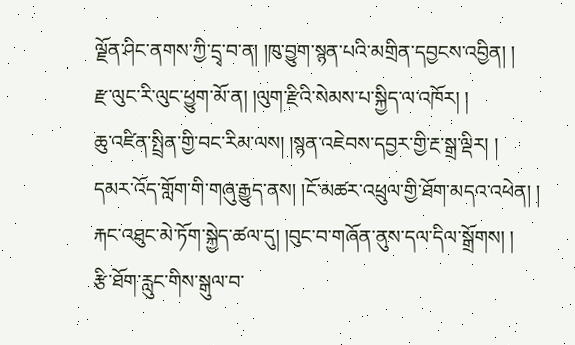ལྗོན་ཤིང་ནགས་ཀྱི་དྲྭ་བ་ན། །ཁུ་བྱུག་སྙན་པའི་མགྲིན་དབྱངས་འབྱིན། །
རྫ་ལུང་རི་ལུང་ཕྱུག་མོ་ན། །ལུག་རྫིའི་སེམས་པ་སྐྱིད་ལ་འཁོར། །
ཆུ་འཛིན་སྤྲིན་གྱི་བང་རིམ་ལས། །སྙན་འཇེབས་དབྱར་གྱི་རྔ་སྒྲ་ལྡིར། །
དམར་འོད་གློག་གི་གཞུ་རྒྱུད་ནས། །ངོ་མཚར་འཕྲུལ་གྱི་ཐོག་མདའ་འཕེན། །
རྐང་འཐུང་མེ་ཏོག་སྐྱེད་ཚལ་དུ། །བུང་བ་གཞོན་ནུས་དལ་དིལ་སྒྲོགས། །
རྩི་ཐོག་རླུང་གིས་སྒུལ་བ་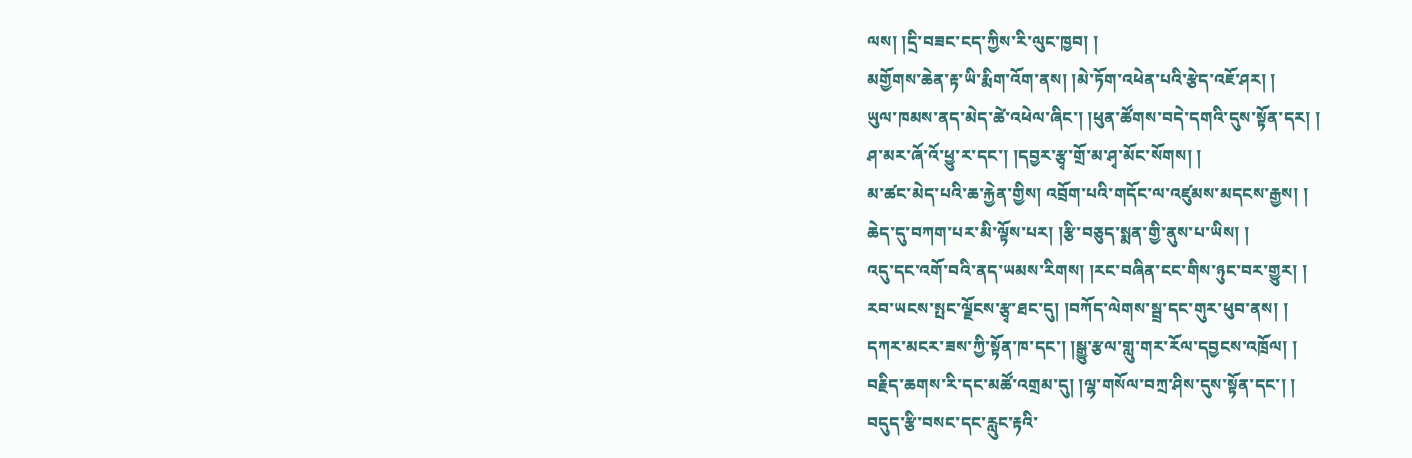ལས། །དྲི་བཟང་ངད་ཀྱིས་རི་ལུང་ཁྱབ། །
མགྱོགས་ཆེན་རྟ་ཡི་རྨིག་འོག་ནས། །མེ་ཏོག་འཕེན་པའི་རྩེད་འཇོ་ཤར། །
ཡུལ་ཁམས་ནད་མེད་ཚེ་འཕེལ་ཞིང་། །ཕུན་ཚོགས་བདེ་དགའི་དུས་སྟོན་དར། །
ཤ་མར་ཞོ་འོ་ཕྱུ་ར་དང་། །དབྱར་རྩྭ་གྲོ་མ་ཤྭ་མོང་སོགས། །
མ་ཚང་མེད་པའི་ཆ་རྐྱེན་གྱིས། འབྲོག་པའི་གདོང་ལ་འཛུམས་མདངས་རྒྱས། །
ཆེད་དུ་བཀག་པར་མི་ལྟོས་པར། །རྩི་བཅུད་སྨན་གྱི་ནུས་པ་ཡིས། །
འདུ་དང་འགོ་བའི་ནད་ཡམས་རིགས། །རང་བཞིན་ངང་གིས་ཉུང་བར་གྱུར། །
རབ་ཡངས་སྤང་ལྗོངས་རྩྭ་ཐང་དུ། །བཀོད་ལེགས་སྦྲ་དང་གུར་ཕུབ་ནས། །
དཀར་མངར་ཟས་ཀྱི་སྟོན་ཁ་དང་། །སྒྱུ་རྩལ་གླུ་གར་རོལ་དབྱངས་འཁྲོལ། །
བརྗིད་ཆགས་རི་དང་མཚོ་འགྲམ་དུ། །ལྷ་གསོལ་བཀྲ་ཤིས་དུས་སྟོན་དང་། །
བདུད་རྩི་བསང་དང་རླུང་རྟའི་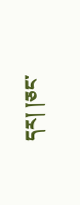དར། །ཅང་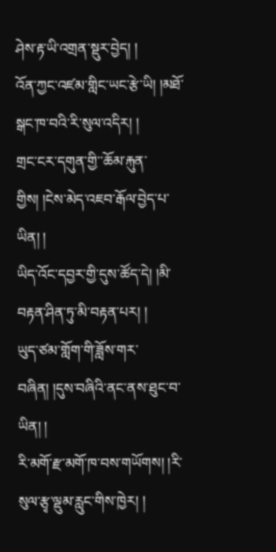ཤེས་རྟ་ཡི་འགྲན་སྡུར་བྱེད། །
འོན་ཀྱང་འཛམ་གླིང་ཡང་རྩེ་ཡི། །མཐོ་སྒང་ཁ་བའི་རི་སུལ་འདིར། །
གྲང་ངར་དགུན་གྱི་་ཆོམ་རྐུན་གྱིས། །ངེས་མེད་འཇབ་རྒོལ་བྱེད་པ་ཡིན། །
ཡིད་འོང་དབྱར་གྱི་དུས་ཚོད་དེ། །མི་བརྟན་ཤིན་ཏུ་མི་བརྟན་པར། །
ཡུད་ཙམ་གློག་གི་ཟློས་གར་བཞིན། །དུས་བཞིའི་ནང་ནས་ཐུང་བ་ཡིན། །
རི་མགོ་རྫ་མགོ་ཁ་བས་གཡོགས། །རི་སུལ་རྩྭ་ལྡུམ་རླུང་གིས་ཁྱེར། །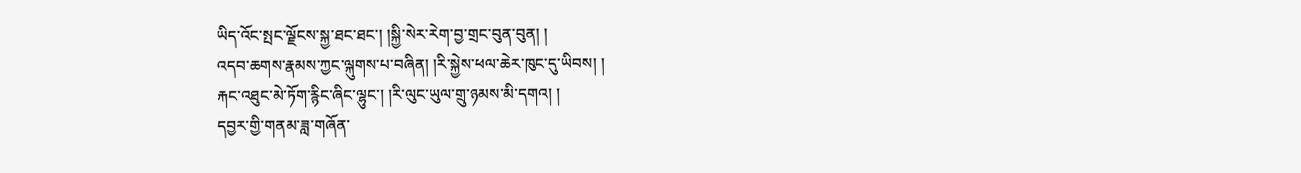ཡིད་འོང་སྤང་ལྗོངས་སྐྱ་ཐང་ཐང་། །སྐྱི་སེར་རེག་བྱ་གྲང་བུན་བུན། །
འདབ་ཆགས་རྣམས་ཀྱང་ལྐུགས་པ་བཞིན། །རི་སྐྱེས་ཕལ་ཆེར་ཁུང་དུ་ཡིབས། །
རྐང་འཐུང་མེ་ཏོག་རྙིང་ཞིང་ལྷུང་། །རི་ལུང་ཡུལ་གྲུ་ཉམས་མི་དགའ། །
དབྱར་གྱི་གནམ་ཟླ་གཞོན་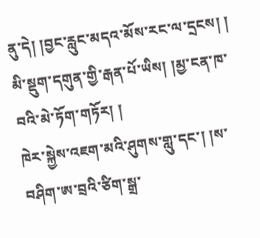ནུ་དེ། །བྱང་རླུང་མདའ་མོས་རང་ལ་དྲངས། །
མི་སྡུག་དགུན་གྱི་རྒན་པོ་ཡིས། །མྱ་ངན་ཁ་བའི་མེ་ཏོག་གཏོར། །
ཁེར་སྐྱེས་འཇག་མའི་ཤུགས་གླུ་དང་། །ས་བཤིག་ཨ་བྲའི་ཙིག་སྒྲ་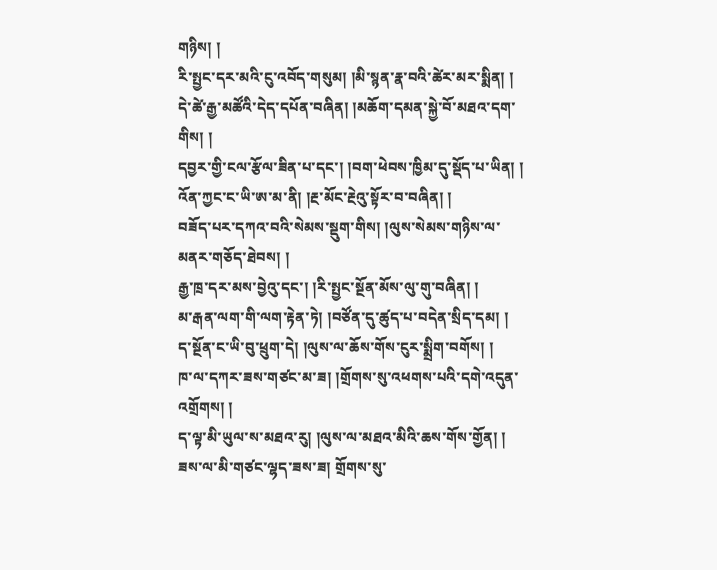གཉིས། །
རི་སྤྱང་དར་མའི་ངུ་འབོད་གསུམ། །མི་སྙན་རྣ་བའི་ཚེར་མར་སྨིན། །
དེ་ཚེ་རྒྱ་མཚོའི་དེད་དཔོན་བཞིན། །མཆོག་དམན་སྐྱེ་བོ་མཐའ་དག་གིས། །
དབྱར་གྱི་ངལ་རྩོལ་ཟིན་པ་དང་། །བག་ཕེབས་ཁྱིམ་དུ་སྡོད་པ་ཡིན། །
འོན་ཀྱང་ང་ཡི་ཨ་མ་ནི། །རྔ་མོང་རྔེའུ་སྟོར་བ་བཞིན། །
བཟོད་པར་དཀའ་བའི་སེམས་སྡུག་གིས། །ལུས་སེམས་གཉིས་ལ་མནར་གཅོད་ཐེབས། །
རྒྱ་ཁྲ་དར་མས་བྱེའུ་དང་། །རི་སྤྱང་སྔོན་མོས་ལུ་གུ་བཞིན། །
མ་རྒན་ལག་གི་ལག་རྟེན་ཏེ། །བཙོན་དུ་ཚུད་པ་བདེན་སྲིད་དམ། །
ད་སྔོན་ང་ཡི་བུ་ཕྲུག་དེ། །ལུས་ལ་ཆོས་གོས་ངུར་སྨྲིག་བགོས། །
ཁ་ལ་དཀར་ཟས་གཙང་མ་ཟ། །གྲོགས་སུ་འཕགས་པའི་དགེ་འདུན་འགྲོགས། །
ད་ལྟ་མི་ཡུལ་ས་མཐའ་རུ། །ལུས་ལ་མཐའ་མིའི་ཆས་གོས་གྱོན། །
ཟས་ལ་མི་གཙང་ལྷད་ཟས་ཟ། གྲོགས་སུ་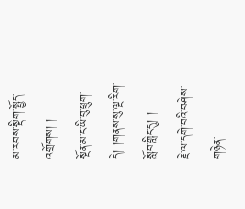མ་རབས་སྡིག་སྤྱོད་འགྲོགས། །
སྔོན་མ་ང་ཡི་བུ་ཕྲུག་དེ། །གནས་སུ་ལྔ་རིག་སློབ་གླིང་དུ། །
རྗེ་ལ་དགེ་བའི་བཤེས་གཉེན་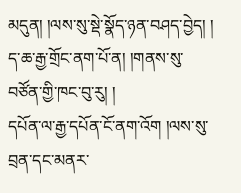མདུན། །ལས་སུ་སྡེ་སྣོད་ཉན་བཤད་བྱེད། །
ད་ཆ་རྒྱ་གྲོང་ནག་པོ་ན། །གནས་སུ་བཙོན་གྱི་ཁང་བུ་རུ། །
དཔོན་ལ་རྒྱ་དཔོན་ངོ་ནག་འོག །ལས་སུ་བྲན་དང་མནར་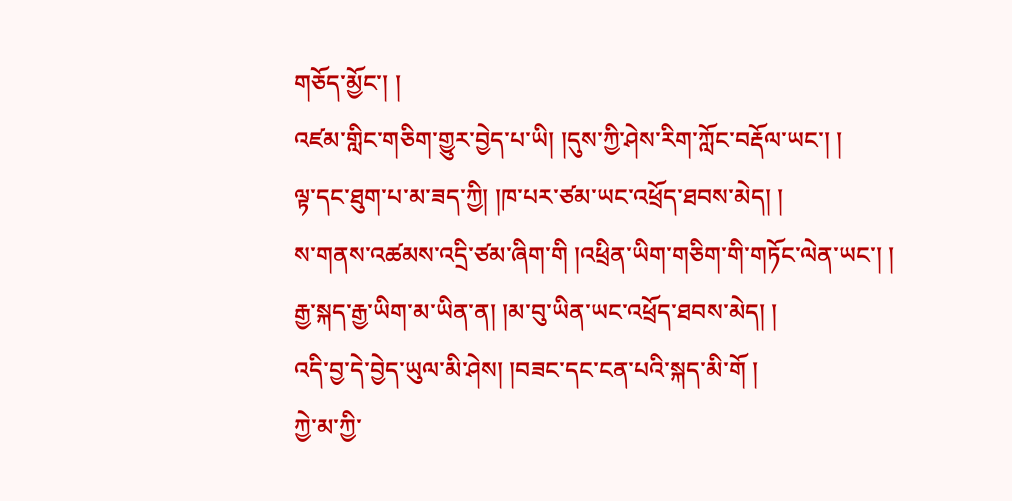གཅོད་མྱོང་། །
འཛམ་གླིང་གཅིག་གྱུར་བྱེད་པ་ཡི། །དུས་ཀྱི་ཤེས་རིག་ཀློང་བརྡོལ་ཡང་། །
ལྟ་དང་ཐུག་པ་མ་ཟད་ཀྱི། །ཁ་པར་ཙམ་ཡང་འཕྲོད་ཐབས་མེད། །
ས་གནས་འཚམས་འདྲི་ཙམ་ཞིག་གི །འཕྲིན་ཡིག་གཅིག་གི་གཏོང་ལེན་ཡང་། །
རྒྱ་སྐད་རྒྱ་ཡིག་མ་ཡིན་ན། །མ་བུ་ཡིན་ཡང་འཕྲོད་ཐབས་མེད། །
འདི་བྱ་དེ་བྱེད་ཡུལ་མི་ཤེས། །བཟང་དང་ངན་པའི་སྐད་མི་གོ །
ཀྱེ་མ་ཀྱི་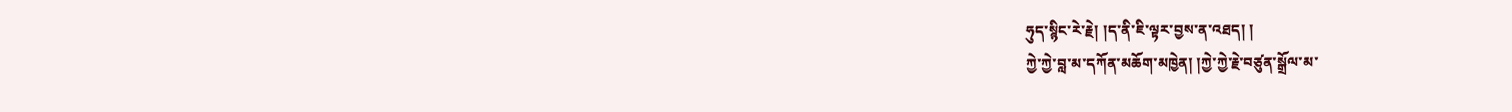ཧུད་སྙིང་རེ་རྗེ། །ད་ནི་ཇི་ལྟར་བྱས་ན་འཐད། །
ཀྱེ་ཀྱེ་བླ་མ་དཀོན་མཆོག་མཁྱེན། །ཀྱེ་ཀྱེ་རྗེ་བཙུན་སྒྲོལ་མ་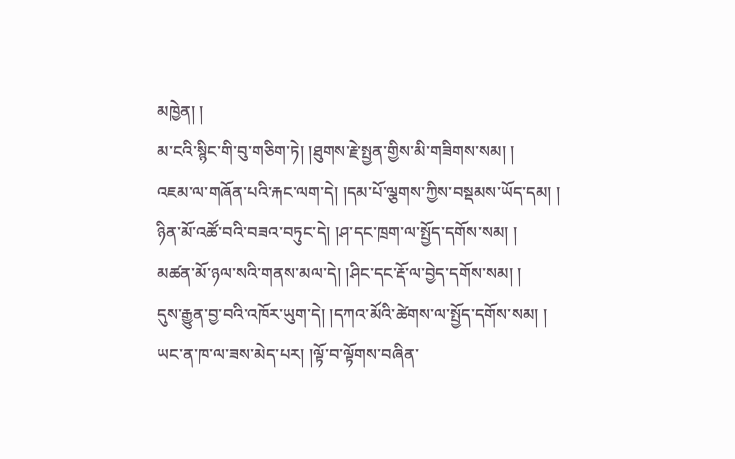མཁྱེན། །
མ་ངའི་སྙིང་གི་བུ་གཅིག་ཏེ། །ཐུགས་རྗེ་སྤྱན་གྱིས་མི་གཟིགས་སམ། །
འཇམ་ལ་གཞོན་པའི་རྐང་ལག་དེ། །དམ་པོ་ལྕགས་ཀྱིས་བསྡམས་ཡོད་དམ། །
ཉིན་མོ་འཚོ་བའི་བཟའ་བཏུང་དེ། །ཤ་དང་ཁྲག་ལ་སྤྱོད་དགོས་སམ། །
མཚན་མོ་ཉལ་སའི་གནས་མལ་དེ། །ཤིང་དང་རྡོ་ལ་བྱེད་དགོས་སམ། །
དུས་རྒྱུན་བྱ་བའི་འཁོར་ཡུག་དེ། །དཀའ་མོའི་ཚེགས་ལ་སྤྱོད་དགོས་སམ། །
ཡང་ན་ཁ་ལ་ཟས་མེད་པར། །ལྟོ་བ་ལྟོགས་བཞིན་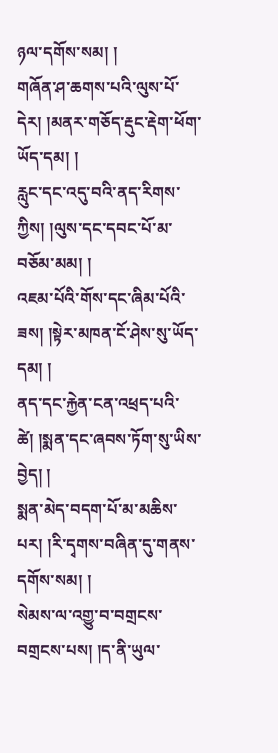ཉལ་དགོས་སམ། །
གཞོན་ཤ་ཆགས་པའི་ལུས་པོ་དེར། །མནར་གཅོད་རྡུང་རྡེག་ཕོག་ཡོད་དམ། །
རླུང་དང་འདུ་བའི་ནད་རིགས་ཀྱིས། །ལུས་དང་དབང་པོ་མ་བཅོམ་མམ། །
འཇམ་པོའི་གོས་དང་ཞིམ་པོའི་ཟས། །སྟེར་མཁན་ངོ་ཤེས་སུ་ཡོད་དམ། །
ནད་དང་རྐྱེན་ངན་འཕྲད་པའི་ཚེ། །སྨན་དང་ཞབས་ཏོག་སུ་ཡིས་བྱེད། །
སྨན་མེད་བདག་པོ་མ་མཆིས་པར། །རི་དྭགས་བཞིན་དུ་གནས་དགོས་སམ། །
སེམས་ལ་འགྱུ་བ་བགྲངས་བགྲངས་པས། །ད་ནི་ཡུལ་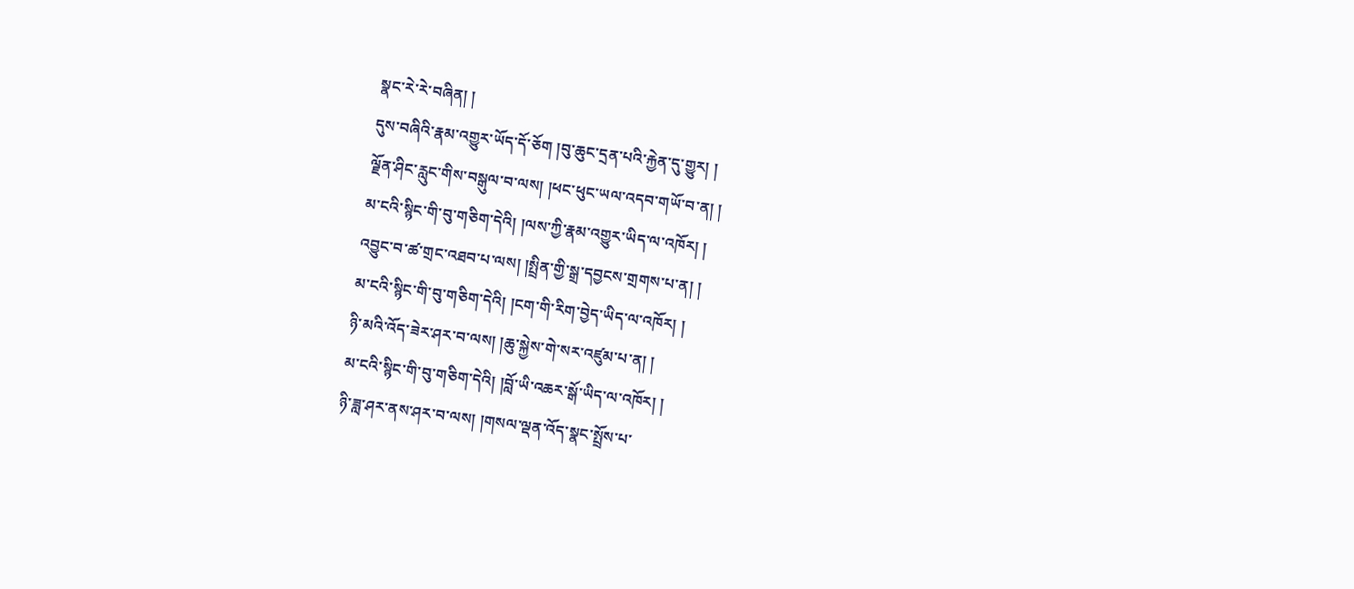སྣང་རེ་རེ་བཞིན། །
དུས་བཞིའི་རྣམ་འགྱུར་ཡོད་དོ་ཅོག །བུ་ཆུང་དྲན་པའི་རྐྱེན་དུ་གྱུར། །
ལྗོན་ཤིང་རླུང་གིས་བསྒུལ་བ་ལས། །ཕང་ཕུང་ཡལ་འདབ་གཡོ་བ་ན། །
མ་ངའི་སྙིང་གི་བུ་གཅིག་དེའི། །ལས་ཀྱི་རྣམ་འགྱུར་ཡིད་ལ་འཁོར། །
འབྱུང་བ་ཚ་གྲང་འཐབ་པ་ལས། །སྤྲིན་གྱི་སྒྲ་དབྱངས་གྲགས་པ་ན། །
མ་ངའི་སྙིང་གི་བུ་གཅིག་དེའི། །ངག་གི་རིག་བྱེད་ཡིད་ལ་འཁོར། །
ཉི་མའི་འོད་ཟེར་ཤར་བ་ལས། །ཆུ་སྐྱེས་གེ་སར་འཛུམ་པ་ན། །
མ་ངའི་སྙིང་གི་བུ་གཅིག་དེའི། །བློ་ཡི་འཆར་སྒོ་ཡིད་ལ་འཁོར། །
ཉི་ཟླ་ཤར་ནས་ཤར་བ་ལས། །གསལ་ལྡན་འོད་སྣང་སྤྲོས་པ་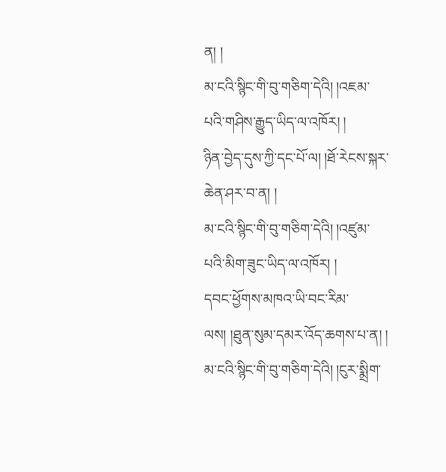ན། །
མ་ངའི་སྙིང་གི་བུ་གཅིག་དེའི། །འཇམ་པའི་གཤིས་རྒྱུད་ཡིད་ལ་འཁོར། །
ཉིན་བྱེད་དུས་ཀྱི་དང་པོ་ལ། །ཐོ་རེངས་སྐར་ཆེན་ཤར་བ་ན། །
མ་ངའི་སྙིང་གི་བུ་གཅིག་དེའི། །འཛུམ་པའི་མིག་ཟུང་ཡིད་ལ་འཁོར། །
དབང་ཕྱོགས་མཁའ་ཡི་བང་རིམ་ལས། །ཐུན་སུམ་དམར་འོད་ཆགས་པ་ན། །
མ་ངའི་སྙིང་གི་བུ་གཅིག་དེའི། །ངུར་སྨྲིག་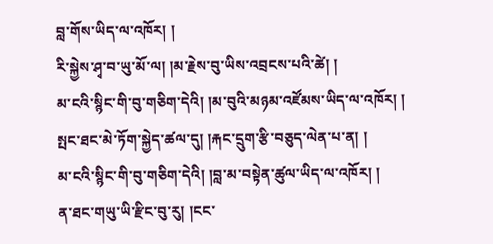བླ་གོས་ཡིད་ལ་འཁོར། །
རི་སྐྱེས་ཤྭ་བ་ཡུ་མོ་ལ། །མ་རྗེས་བུ་ཡིས་འབྲངས་པའི་ཚེ། །
མ་ངའི་སྙིང་གི་བུ་གཅིག་དེའི། །མ་བུའི་མཉམ་འཛོམས་ཡིད་ལ་འཁོར། །
སྤང་ཐང་མེ་ཏོག་སྐྱེད་ཚལ་དུ། །རྐང་དྲུག་རྩི་བཅུད་ལེན་པ་ན། །
མ་ངའི་སྙིང་གི་བུ་གཅིག་དེའི། །བླ་མ་བསྟེན་ཚུལ་ཡིད་ལ་འཁོར། །
ན་ཐང་གཡུ་ཡི་རྫིང་བུ་རུ། །ངང་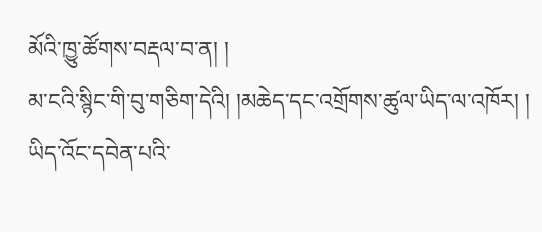མོའི་ཁྱུ་ཚོགས་བརྡལ་བ་ན། །
མ་ངའི་སྙིང་གི་བུ་གཅིག་དེའི། །མཆེད་དང་འགྲོགས་ཚུལ་ཡིད་ལ་འཁོར། །
ཡིད་འོང་དབེན་པའི་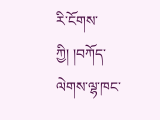རི་ངོགས་ཀྱི། །བཀོད་ལེགས་ལྷ་ཁང་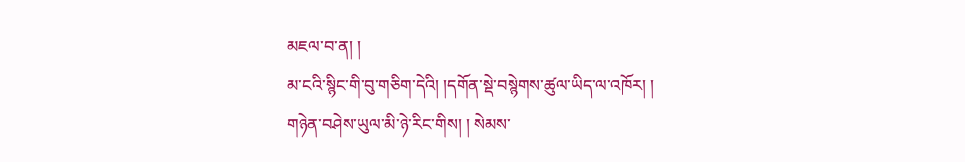མཇལ་བ་ན། །
མ་ངའི་སྙིང་གི་བུ་གཅིག་དེའི། །དགོན་སྡེ་བསྙེགས་ཚུལ་ཡིད་ལ་འཁོར། །
གཉེན་བཤེས་ཡུལ་མི་ཉེ་རིང་གིས། ། སེམས་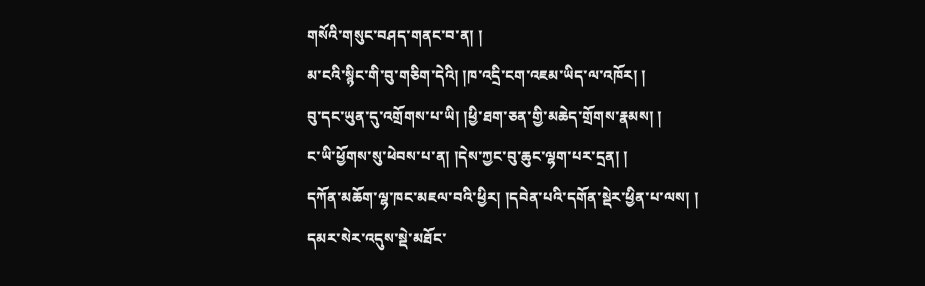གསོའི་གསུང་བཤད་གནང་བ་ན། །
མ་ངའི་སྙིང་གི་བུ་གཅིག་དེའི། །ཁ་འདྲི་ངག་འཇམ་ཡིད་ལ་འཁོར། །
བུ་དང་ཡུན་དུ་འགྲོགས་པ་ཡི། །ཕྱི་ཐག་ཅན་གྱི་མཆེད་གྲོགས་རྣམས། །
ང་ཡི་ཕྱོགས་སུ་ཕེབས་པ་ན། །དེས་ཀྱང་བུ་ཆུང་ལྷག་པར་དྲན། །
དཀོན་མཆོག་ལྷ་ཁང་མཇལ་བའི་ཕྱིར། །དབེན་པའི་དགོན་སྡེར་ཕྱིན་པ་ལས། །
དམར་སེར་འདུས་སྡེ་མཐོང་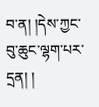བ་ན། །དེས་ཀྱང་བུ་ཆུང་ལྷག་པར་དྲན། །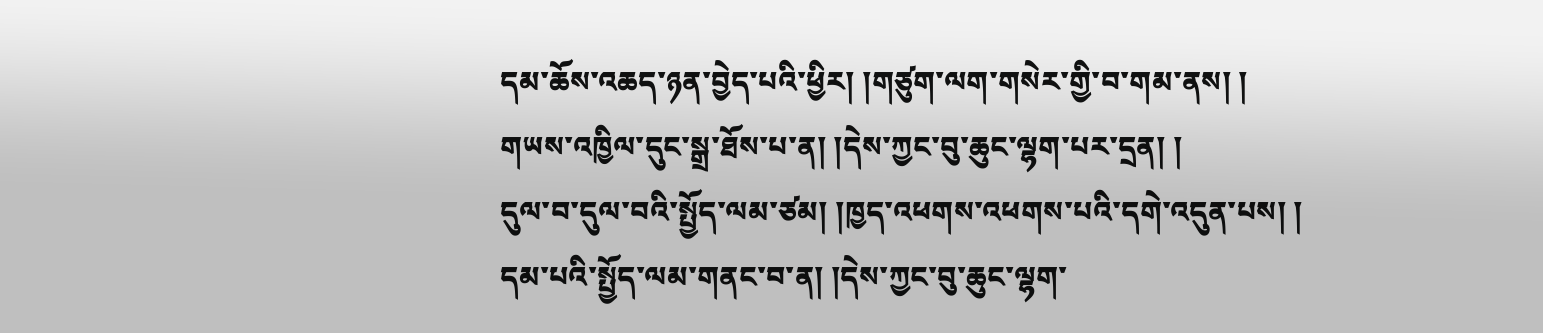དམ་ཆོས་འཆད་ཉན་བྱེད་པའི་ཕྱིར། །གཙུག་ལག་གསེར་གྱི་བ་གམ་ནས། །
གཡས་འཁྱིལ་དུང་སྒྲ་ཐོས་པ་ན། །དེས་ཀྱང་བུ་ཆུང་ལྷག་པར་དྲན། །
དུལ་བ་དུལ་བའི་སྤྱོད་ལམ་ཙམ། །ཁྱད་འཕགས་འཕགས་པའི་དགེ་འདུན་པས། །
དམ་པའི་སྤྱོད་ལམ་གནང་བ་ན། །དེས་ཀྱང་བུ་ཆུང་ལྷག་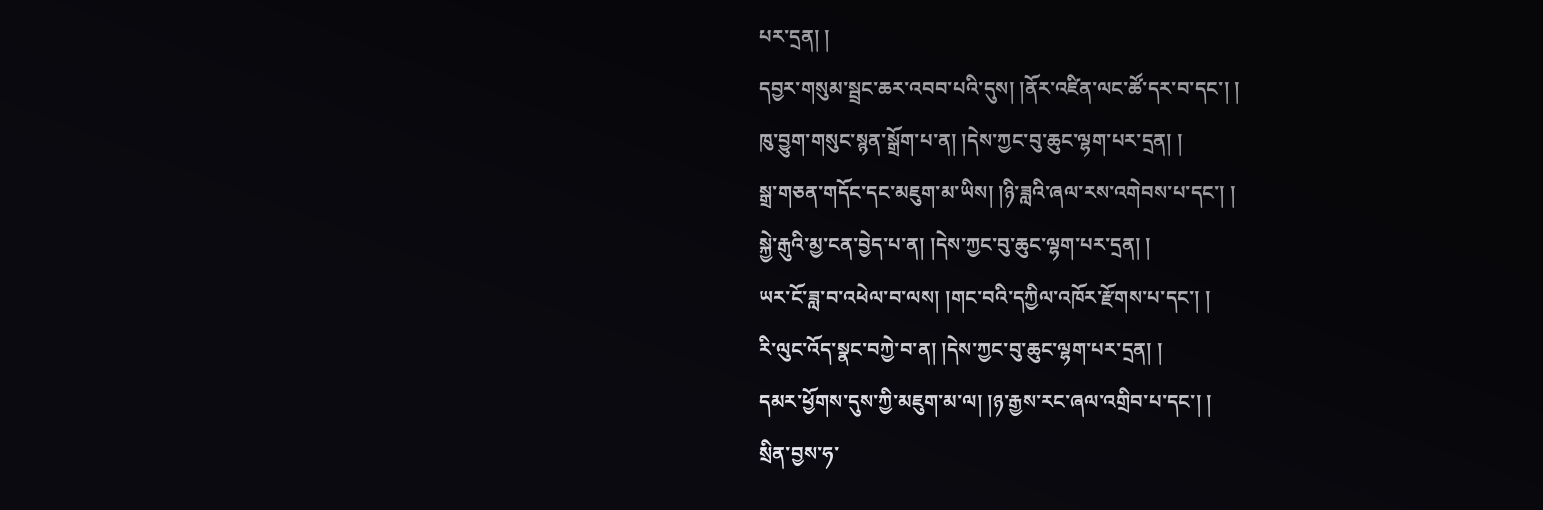པར་དྲན། །
དབྱར་གསུམ་སྦྲང་ཆར་འབབ་པའི་དུས། །ནོར་འཛིན་ལང་ཚོ་དར་བ་དང་། །
ཁུ་བྱུག་གསུང་སྙན་སྒྲོག་པ་ན། །དེས་ཀྱང་བུ་ཆུང་ལྷག་པར་དྲན། །
སྒྲ་གཅན་གདོང་དང་མཇུག་མ་ཡིས། །ཉི་ཟླའི་ཞལ་རས་འགེབས་པ་དང་། །
སྐྱེ་རྒུའི་མྱ་ངན་བྱེད་པ་ན། །དེས་ཀྱང་བུ་ཆུང་ལྷག་པར་དྲན། །
ཡར་ངོ་ཟླ་བ་འཕེལ་བ་ལས། །གང་བའི་དཀྱིལ་འཁོར་རྫོགས་པ་དང་། །
རི་ལུང་འོད་སྣང་བཀྱེ་བ་ན། །དེས་ཀྱང་བུ་ཆུང་ལྷག་པར་དྲན། །
དམར་ཕྱོགས་དུས་ཀྱི་མཇུག་མ་ལ། །ཉ་རྒྱས་རང་ཞལ་འགྲིབ་པ་དང་། །
སྲིན་བྱས་ཧ་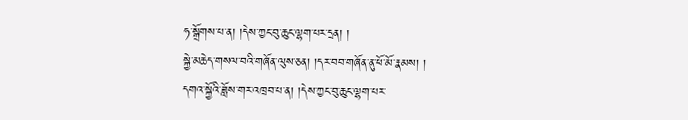ཧ་སྒྲོགས་པ་ན། །དེས་ཀྱང་བུ་ཆུང་ལྷག་པར་དྲན། །
སྐྱེ་མཆེད་གསལ་བའི་གཞོན་ལུས་ཅན། །དར་བབ་གཞོན་ནུ་ཕོ་མོ་རྣམས། །
དགའ་སྐྱོའི་ཟློས་གར་འཁྲབ་པ་ན། །དེས་ཀྱང་བུ་ཆུང་ལྷག་པར་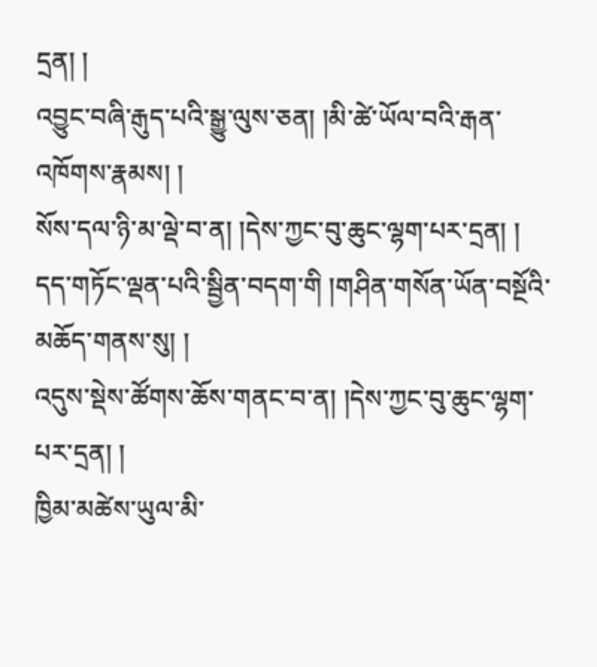དྲན། །
འབྱུང་བཞི་རྒུད་པའི་སྒྱུ་ལུས་ཅན། །མི་ཚེ་ཡོལ་བའི་རྒན་འཁོགས་རྣམས། །
སོས་དལ་ཉི་མ་ལྡེ་བ་ན། །དེས་ཀྱང་བུ་ཆུང་ལྷག་པར་དྲན། །
དད་གཏོང་ལྡན་པའི་སྦྱིན་བདག་གི །གཤིན་གསོན་ཡོན་བསྔོའི་མཆོད་གནས་སུ། །
འདུས་སྡེས་ཚོགས་ཆོས་གནང་བ་ན། །དེས་ཀྱང་བུ་ཆུང་ལྷག་པར་དྲན། །
ཁྱིམ་མཚེས་ཡུལ་མི་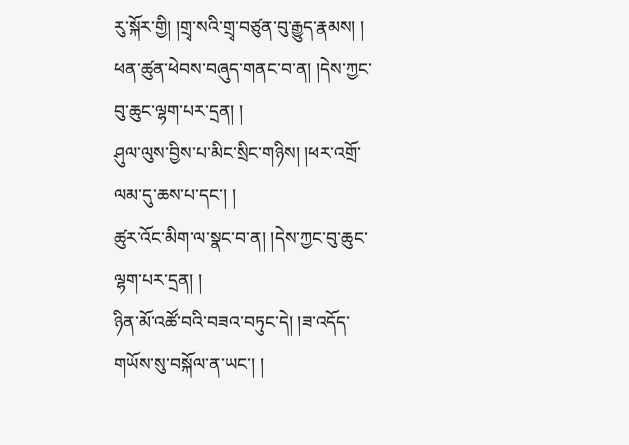རུ་སྐོར་གྱི། །གྲྭ་སའི་གྲྭ་བཙུན་བུ་རྒྱུད་རྣམས། །
ཕན་ཚུན་ཕེབས་བཞུད་གནང་བ་ན། །དེས་ཀྱང་བུ་ཆུང་ལྷག་པར་དྲན། །
ཤུལ་ལུས་བྱིས་པ་མིང་སྲིང་གཉིས། །ཕར་འགྲོ་ལམ་དུ་ཆས་པ་དང་། །
ཚུར་འོང་མིག་ལ་སྣང་བ་ན། །དེས་ཀྱང་བུ་ཆུང་ལྷག་པར་དྲན། །
ཉིན་མོ་འཚོ་བའི་བཟའ་བཏུང་དེ། །ཟ་འདོད་གཡོས་སུ་བསྐོལ་ན་ཡང་། །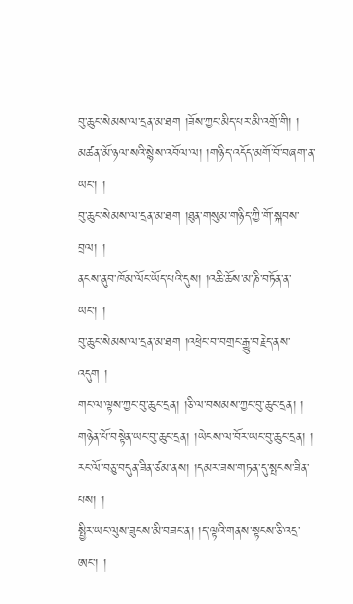བུ་ཆུང་སེམས་ལ་དྲན་མ་ཐག །ཟོས་ཀྱང་མིད་པར་མི་འགྲོ་གི། །
མཚན་མོ་ཉལ་སའི་སྙེས་འབོལ་ལ། །གཉིད་འདོད་མགོ་བོ་བཞག་ན་ཡང་། །
བུ་ཆུང་སེམས་ལ་དྲན་མ་ཐག །ཐུན་གསུམ་གཉིད་ཀྱི་གོ་སྐབས་བྲལ། །
ནངས་ནུབ་ཁོམ་ལོང་ཡོད་པའི་དུས། །འཆི་ཆོས་མ་ཎི་བཏོན་ན་ཡང་། །
བུ་ཆུང་སེམས་ལ་དྲན་མ་ཐག །འཕྲེང་བ་བགྲང་རྒྱུ་བརྗེད་ནས་འདུག །
གང་ལ་ལྟས་ཀྱང་བུ་ཆུང་དྲན། །ཅི་ལ་བསམས་ཀྱང་བུ་ཆུང་དྲན། །
གཉེན་པོ་བསྟེན་ཡང་བུ་ཆུང་དྲན། །ཡེངས་ལ་བོར་ཡང་བུ་ཆུང་དྲན། །
རང་ལོ་བཅུ་བདུན་ཟིན་ཙམ་ནས། །དམར་ཟས་གཏན་དུ་སྤངས་ཟིན་པས། །
སྤྱིར་ཡང་ལུས་ཟུངས་མི་བཟང་ན། །ད་ལྟའི་གནས་སྟངས་ཅི་འདྲ་ཨང་། །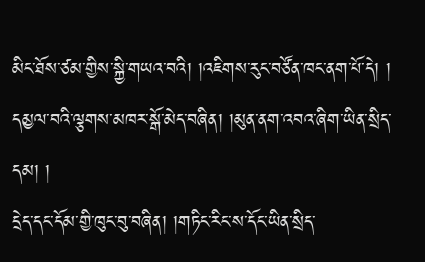མིང་ཐོས་ཙམ་གྱིས་སྐྱི་གཡའ་བའི། །འཇིགས་རུང་བཙོན་ཁང་ནག་པོ་དེ། །
དམྱལ་བའི་ལྕགས་མཁར་སྒོ་མེད་བཞིན། །མུན་ནག་འབའ་ཞིག་ཡིན་སྲིད་དམ། །
དྲེད་དང་དོམ་གྱི་ཁུང་བུ་བཞིན། །གཏིང་རིང་ས་དོང་ཡིན་སྲིད་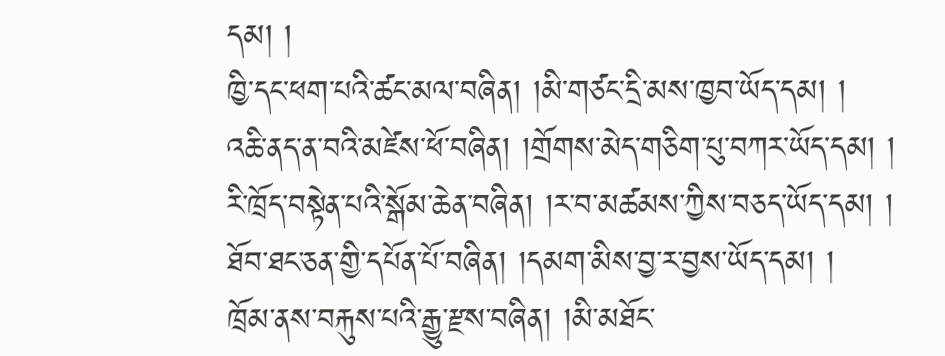དམ། །
ཁྱི་དང་ཕག་པའི་ཚང་མལ་བཞིན། །མི་གཙང་དྲི་མས་ཁྱབ་ཡོད་དམ། །
འཆི་ནད་ན་བའི་མཛེས་ཕོ་བཞིན། །གྲོགས་མེད་གཅིག་པུ་བཀར་ཡོད་དམ། །
རི་ཁྲོད་བསྟེན་པའི་སྒོམ་ཆེན་བཞིན། །ར་བ་མཚམས་ཀྱིས་བཅད་ཡོད་དམ། །
ཐོབ་ཐང་ཅན་གྱི་དཔོན་པོ་བཞིན། །དམག་མིས་བྱ་ར་བྱས་ཡོད་དམ། །
ཁྲོམ་ནས་བརྐུས་པའི་རྒྱུ་རྫས་བཞིན། །མི་མཐོང་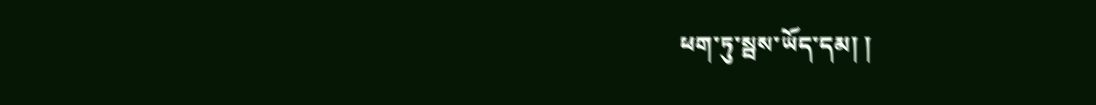ཕག་ཏུ་སྦས་ཡོད་དམ། །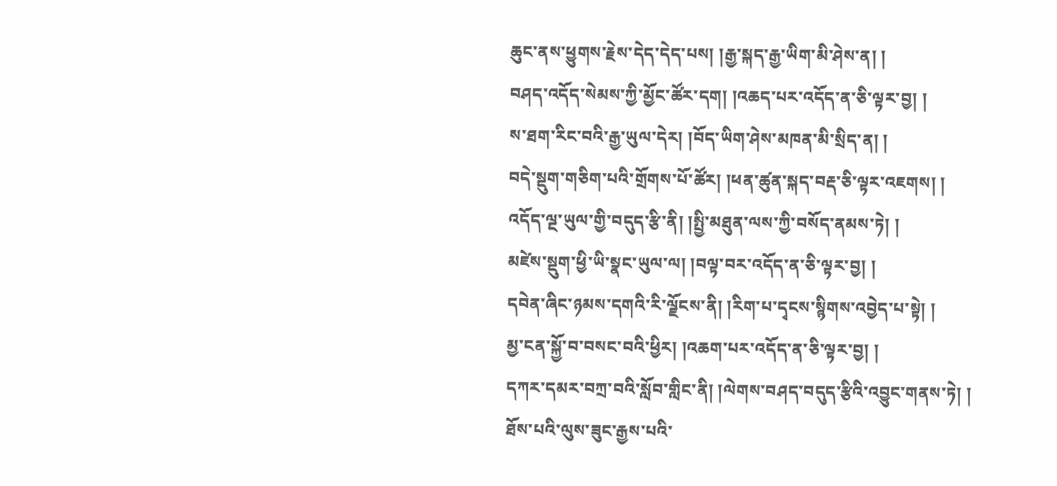ཆུང་ནས་ཕྱུགས་རྗེས་དེད་དེད་པས། །རྒྱ་སྐད་རྒྱ་ཡིག་མི་ཤེས་ན། །
བཤད་འདོད་སེམས་ཀྱི་མྱོང་ཚོར་དག། །འཆད་པར་འདོད་ན་ཅི་ལྟར་བྱ། །
ས་ཐག་རིང་བའི་རྒྱ་ཡུལ་དེར། །བོད་ཡིག་ཤེས་མཁན་མི་སྲིད་ན། །
བདེ་སྡུག་གཅིག་པའི་གྲོགས་པོ་ཚོར། །ཕན་ཚུན་སྐད་བརྡ་ཅི་ལྟར་འཇགས། །
འདོད་ལྔ་ཡུལ་གྱི་བདུད་རྩི་ནི། །སྤྱི་མཐུན་ལས་ཀྱི་བསོད་ནམས་ཏེ། །
མཛེས་སྡུག་ཕྱི་ཡི་སྣང་ཡུལ་ལ། །བལྟ་བར་འདོད་ན་ཅི་ལྟར་བྱ། །
དབེན་ཞིང་ཉམས་དགའི་རི་ལྗོངས་ནི། །རིག་པ་དྭངས་སྙིགས་འབྱེད་པ་སྟེ། །
མྱ་ངན་སྐྱོ་བ་བསང་བའི་ཕྱིར། །འཆག་པར་འདོད་ན་ཅི་ལྟར་བྱ། །
དཀར་དམར་བཀྲ་བའི་སློབ་གླིང་ནི། །ལེགས་བཤད་བདུད་རྩིའི་འབྱུང་གནས་ཏེ། །
ཐོས་པའི་ལུས་ཟུང་རྒྱས་པའི་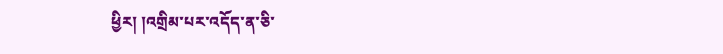ཕྱིར། །འགྲིམ་པར་འདོད་ན་ཅི་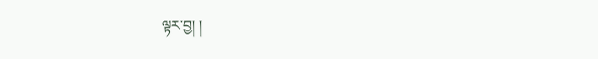ལྟར་བྱ། །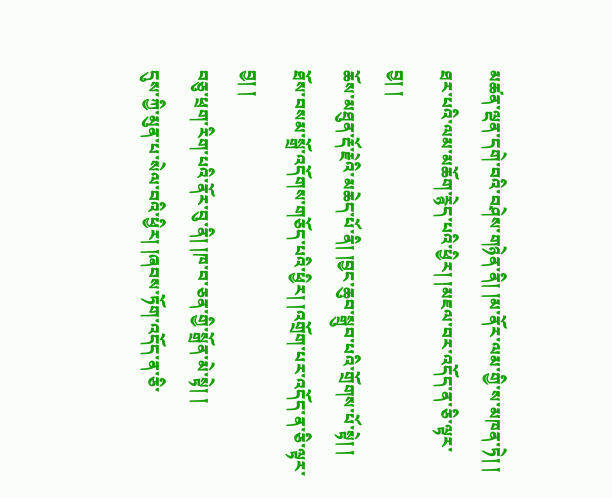མཚན་ལྡན་དགེ་བའི་བཤེས་གཉེན་ནི། །མ་ནོར་ལམ་གྱི་ས་མཁན་ཏེ། །
ཐར་པའི་ལམ་མཆོག་རྙེད་པའི་ཕྱིར། །མཇལ་བར་འདོད་ན་ཅི་ལྟར་བྱ། །
ཆོས་མཐུན་རྡོ་རྗེའི་མཆེད་པོ་ནི། །བྱང་ཆུབ་སྒྲུབ་པའི་གྲོགས་པོ་སྟེ། །
ཐོས་བསམ་སྒྲོ་འདོགས་གཅོད་པའི་ཕྱིར། །འགྲོག་པར་འདོད་ན་ཅི་ལྟར་བྱ། །
བཅུ་ཕྲག་རིག་པའི་ནོར་བུ་ནི། །ཁ་བ་ཅན་གྱི་སྒྲོན་མེ་སྟེ། །
དུས་ཀྱི་མུན་པ་སེལ་བའི་ཕྱིར། །ཞབས་ཏོག་འདོད་ན་ཅི་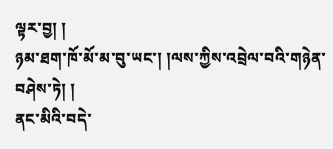ལྟར་བྱ། །
ཉམ་ཐག་ཁོ་མོ་མ་བུ་ཡང་། །ལས་ཀྱིས་འབྲེལ་བའི་གཉེན་བཤེས་ཏེ། །
ནང་མིའི་བདེ་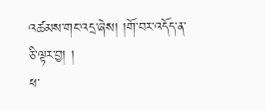འཚམས་གང་འདྲ་ཞེས། །གོ་བར་འདོད་ན་ཅི་ལྟར་བྱ། །
ཕ་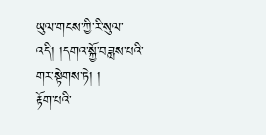ཡུལ་གངས་ཀྱི་རི་སུལ་འདི། །དགའ་སྐྱོ་བཟླས་པའི་གར་སྟེགས་ཏེ། །
རྟོག་པའི་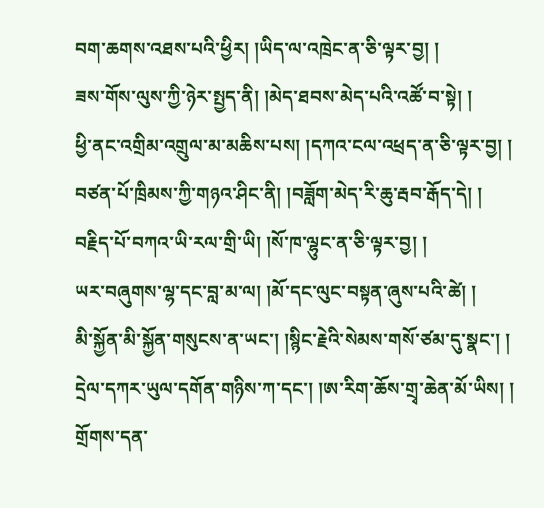བག་ཆགས་འཐས་པའི་ཕྱིར། །ཡིད་ལ་འཁྲེང་ན་ཅི་ལྟར་བྱ། །
ཟས་གོས་ལུས་ཀྱི་ཉེར་སྤྱད་ནི། །མེད་ཐབས་མེད་པའི་འཚོ་བ་སྟེ། །
ཕྱི་ནང་འགྲིམ་འགྲུལ་མ་མཆིས་པས། །དཀའ་ངལ་འཕྲད་ན་ཅི་ལྟར་བྱ། །
བཙན་པོ་ཁྲིམས་ཀྱི་གཉའ་ཤིང་ནི། །བཟློག་མེད་རི་ཆུ་རྦབ་རྒོད་དེ། །
བརྗིད་པོ་བཀའ་ཡི་རལ་གྲི་ཡི། །སོ་ཁ་ལྷུང་ན་ཅི་ལྟར་བྱ། །
ཡར་བཞུགས་ལྷ་དང་བླ་མ་ལ། །མོ་དང་ལུང་བསྟན་ཞུས་པའི་ཚེ། །
མི་སྐྱོན་མི་སྐྱོན་གསུངས་ན་ཡང་། །སྙིང་རྗེའི་སེམས་གསོ་ཙམ་དུ་སྣང་། །
དྲེལ་དཀར་ཡུལ་དགོན་གཉིས་ཀ་དང་། །ཨ་རིག་ཆོས་གྲྭ་ཆེན་མོ་ཡིས། །
གྲོགས་དན་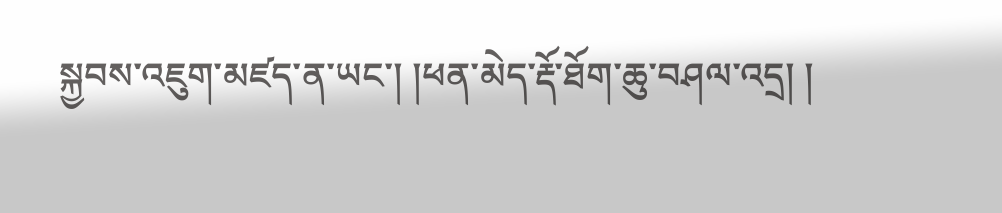སྐྱབས་འཇུག་མཛད་ན་ཡང་། །ཕན་མེད་རྡོ་ཐོག་ཆུ་བཤལ་འདྲ། །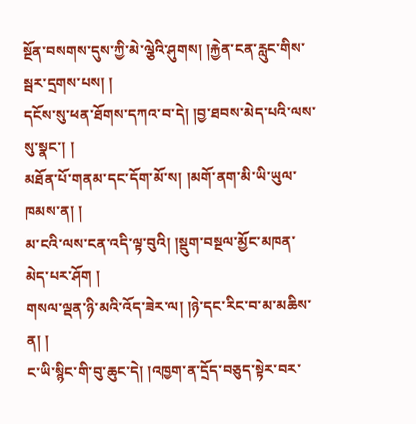སྔོན་བསགས་དུས་ཀྱི་མེ་ལྕེའི་ཤུགས། །རྐྱེན་ངན་རླུང་གིས་སྦར་དྲགས་པས། །
དངོས་སུ་ཕན་ཐོགས་དཀའ་བ་དེ། །བྱ་ཐབས་མེད་པའི་ལས་སུ་སྣང་། །
མཐོན་པོ་གནམ་དང་དོག་མོ་ས། །མགོ་ནག་མི་ཡི་ཡུལ་ཁམས་ན། །
མ་ངའི་ལས་ངན་འདི་ལྟ་བུའི། །སྡུག་བསྔལ་མྱོང་མཁན་མེད་པར་ཤོག །
གསལ་ལྡན་ཉི་མའི་འོད་ཟེར་ལ། །ཉེ་དང་རིང་བ་མ་མཆིས་ན། །
ང་ཡི་སྙིང་གི་བུ་ཆུང་དེ། །འཁྱག་ན་དྲོད་བཅུད་སྟེར་བར་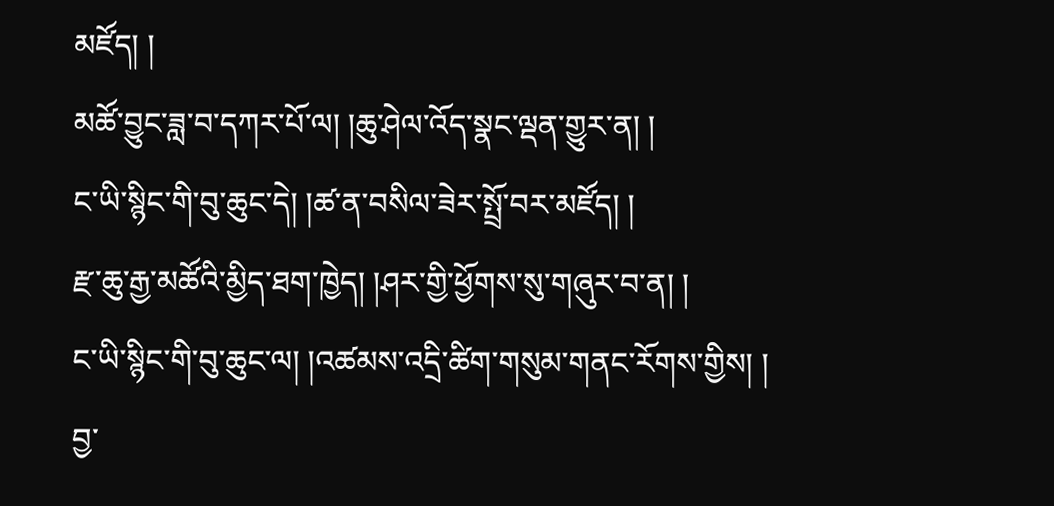མཛོད། །
མཚོ་བྱུང་ཟླ་བ་དཀར་པོ་ལ། །ཆུ་ཤེལ་འོད་སྣང་ལྡན་གྱུར་ན། །
ང་ཡི་སྙིང་གི་བུ་ཆུང་དེ། །ཚ་ན་བསིལ་ཟེར་སྤྲོ་བར་མཛོད། །
རྫ་ཆུ་རྒྱ་མཚོའི་མྱིད་ཐག་ཁྱེད། །ཤར་གྱི་ཕྱོགས་སུ་གཞུར་བ་ན། །
ང་ཡི་སྙིང་གི་བུ་ཆུང་ལ། །འཚམས་འདྲི་ཚིག་གསུམ་གནང་རོགས་གྱིས། །
བྱ་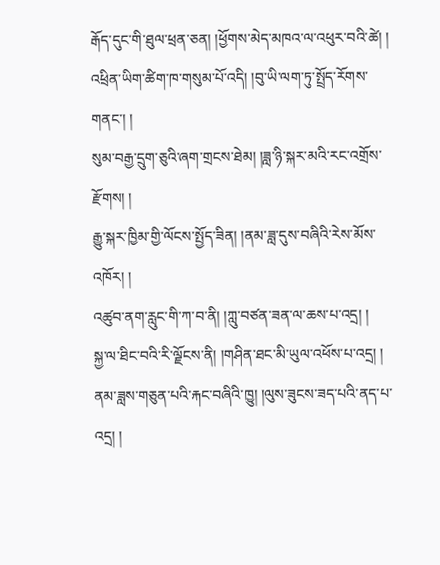རྒོད་དུང་གི་ཐུལ་ཕྲན་ཅན། །ཕྱོགས་མེད་མཁའ་ལ་འཕུར་བའི་ཚེ། །
འཕྲིན་ཡིག་ཚིག་ཁ་གསུམ་པོ་འདི། །བུ་ཡི་ལག་ཏུ་སྤྲོད་རོགས་གནང་། །
སུམ་བརྒྱ་དྲུག་ཅུའི་ཞག་གྲངས་ཐེམ། །ཟླ་ཉི་སྐར་མའི་རང་འགྲོས་རྫོགས། །
རྒྱུ་སྐར་ཁྱིམ་གྱི་ལོངས་སྤྱོད་ཟིན། །ནམ་ཟླ་དུས་བཞིའི་རེས་མོས་འཁོར། །
འཚུབ་ནག་རླུང་གི་ཀ་བ་ནི། །ཀླུ་བཙན་ཟན་ལ་ཆས་པ་འདྲ། །
སྐྱ་ལ་ཐིང་བའི་རི་ལྗོངས་ནི། །གཤིན་ཐང་མི་ཡུལ་འཕོས་པ་འདྲ། །
ནམ་ཟླས་གཅུན་པའི་རྐང་བཞིའི་ཁྱུ། །ལུས་ཟུངས་ཟད་པའི་ནད་པ་འདྲ། །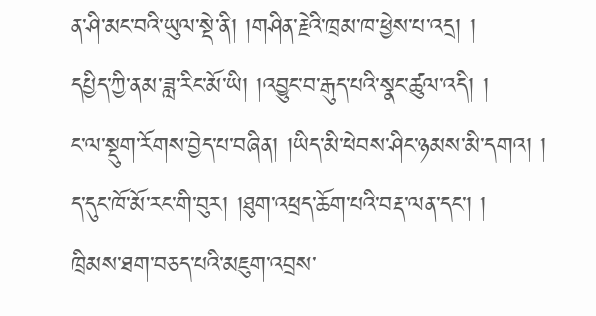ན་ཤི་མང་བའི་ཡུལ་སྡེ་ནི། །གཤིན་རྗེའི་ཁྲམ་ཁ་ཕྱེས་པ་འདྲ། །
དཔྱིད་ཀྱི་ནམ་ཟླ་རིང་མོ་ཡི། །འབྱུང་བ་རྒུད་པའི་སྣང་ཚུལ་འདི། །
ང་ལ་སྡུག་རོགས་བྱེད་པ་བཞིན། །ཡིད་མི་ཕེབས་ཤིང་ཉམས་མི་དགའ། །
ད་དུང་ཁོ་མོ་རང་གི་བུར། །ཐུག་འཕྲད་ཆོག་པའི་བརྡ་ལན་དང་། །
ཁྲིམས་ཐག་བཅད་པའི་མཇུག་འབྲས་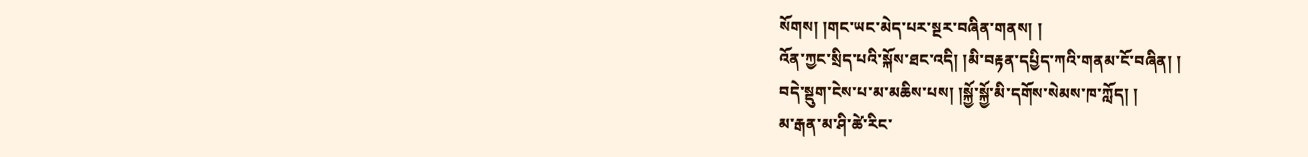སོགས། །གང་ཡང་མེད་པར་སྔར་བཞིན་གནས། །
འོན་ཀྱང་སྲིད་པའི་སྐོས་ཐང་འདི། །མི་བརྟན་དཔྱིད་ཀའི་གནམ་ངོ་བཞིན། །
བདེ་སྡུག་ངེས་པ་མ་མཆིས་པས། །སྐྱོ་སྐྱོ་མི་དགོས་སེམས་ཁ་ཀློད། །
མ་རྒན་མ་ཤི་ཚེ་རིང་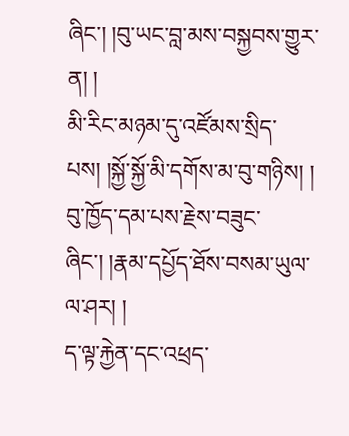ཞིང་། །བུ་ཡང་བླ་མས་བསྐྱབས་གྱུར་ན། །
མི་རིང་མཉམ་དུ་འཛོམས་སྲིད་པས། །སྐྱོ་སྐྱོ་མི་དགོས་མ་བུ་གཉིས། །
བུ་ཁྱོད་དམ་པས་རྗེས་བཟུང་ཞིང་། །རྣམ་དཔྱོད་ཐོས་བསམ་ཡུལ་ལ་ཤར། །
ད་ལྟ་རྐྱེན་དང་འཕྲད་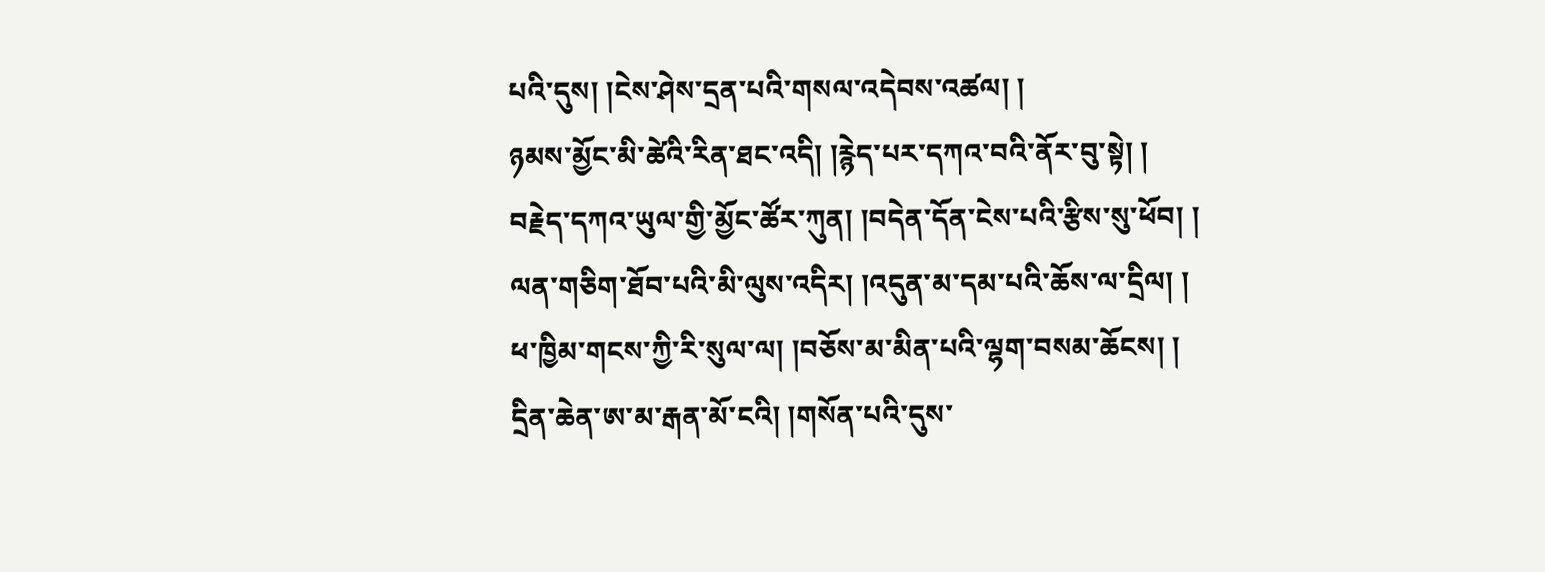པའི་དུས། །ངེས་ཤེས་དྲན་པའི་གསལ་འདེབས་འཚལ། །
ཉམས་མྱོང་མི་ཚེའི་རིན་ཐང་འདི། །རྙེད་པར་དཀའ་བའི་ནོར་བུ་སྟེ། །
བརྗེད་དཀའ་ཡུལ་གྱི་མྱོང་ཚོར་ཀུན། །བདེན་དོན་ངེས་པའི་རྩིས་སུ་ཕོབ། །
ལན་གཅིག་ཐོབ་པའི་མི་ལུས་འདིར། །འདུན་མ་དམ་པའི་ཆོས་ལ་དྲིལ། །
ཕ་ཁྱིམ་གངས་ཀྱི་རི་སུལ་ལ། །བཅོས་མ་མིན་པའི་ལྷག་བསམ་ཆོངས། །
དྲིན་ཆེན་ཨ་མ་རྒན་མོ་ངའི། །གསོན་པའི་དུས་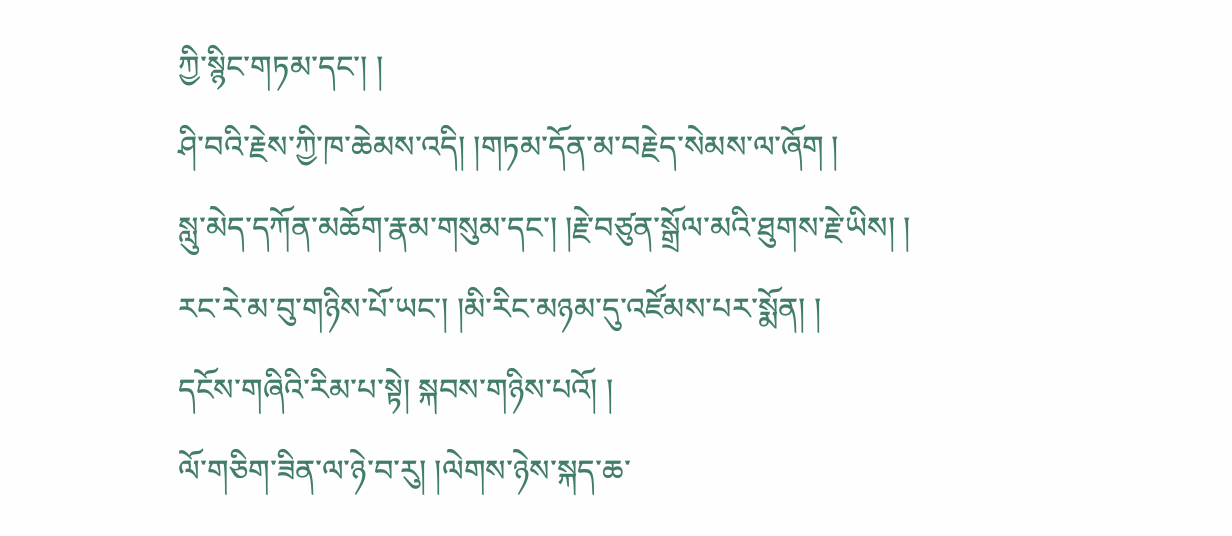ཀྱི་སྙིང་གཏམ་དང་། །
ཤི་བའི་རྗེས་ཀྱི་ཁ་ཆེམས་འདི། །གཏམ་དོན་མ་བརྗེད་སེམས་ལ་ཞོག །
སླུ་མེད་དཀོན་མཆོག་རྣམ་གསུམ་དང་། །རྗེ་བཙུན་སྒྲོལ་མའི་ཐུགས་རྗེ་ཡིས། །
རང་རེ་མ་བུ་གཉིས་པོ་ཡང་། །མི་རིང་མཉམ་དུ་འཛོམས་པར་སྨོན། །
དངོས་གཞིའི་རིམ་པ་སྟེ། སྐབས་གཉིས་པའོ། །
ལོ་གཅིག་ཟིན་ལ་ཉེ་བ་རུ། །ལེགས་ཉེས་སྐད་ཆ་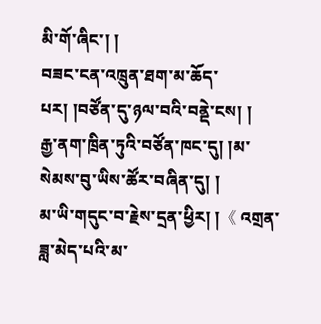མི་གོ་ཞིང་། །
བཟང་ངན་འཁྲུན་ཐག་མ་ཆོད་པར། །བཙོན་དུ་ཉལ་བའི་བནྡེ་ངས། །
རྒྱ་ནག་ཁྲིན་ཏུའི་བཙོན་ཁང་དུ། །མ་སེམས་བུ་ཡིས་ཚོར་བཞིན་དུ། །
མ་ཡི་གདུང་བ་རྗེས་དྲན་ཕྱིར། །《 འགྲན་ཟླ་མེད་པའི་མ་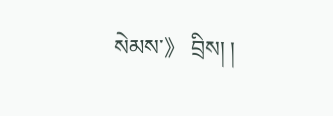སེམས་》 བྲིས། །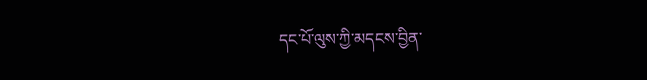དང་པོ་ལུས་ཀྱི་མདངས་བྱིན་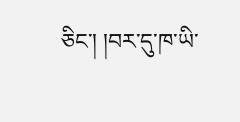ཅིང་། །བར་དུ་ཁ་ཡི་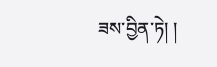ཟས་བྱིན་ཏེ། །